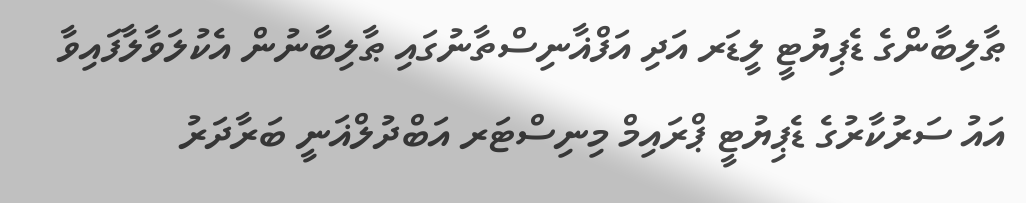ޠާލިބާންގެ ޑެޕިޔުޓީ ލީޑަރ އަދި އަފްޣާނިސްތާނުގައި ޠާލިބާނުން އެކުލަވާލާފައިވާ އައު ސަރުކާރުގެ ޑެޕިޔުޓީ ޕްރައިމް މިނިސްޓަރ އަބްދުލްޣަނީ ބަރާދަރު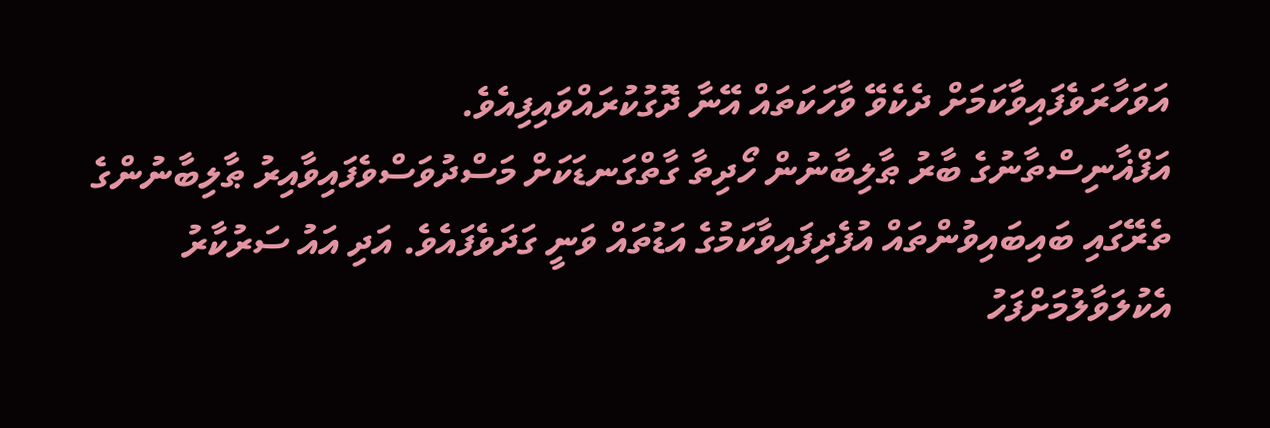އަވަހާރަވެފައިވާކަމަށް ދެކެވޭ ވާހަކަތައް އޭނާ ދޮގުކުރައްވައިފިއެވެ.
އަފްޣާނިސްތާނުގެ ބާރު ޠާލިބާނުން ހޯދިތާ ގާތްގަނޑަކަށް މަސްދުވަސްވެފައިވާއިރު ޠާލިބާނުންގެ ތެރޭގައި ބައިބައިވުންތައް އުފެދިފައިވާކަމުގެ އަޑުތައް ވަނީ ގަދަވެފައެވެ. އަދި އައު ސަރުކާރު އެކުލަވާލުމަށްފަހު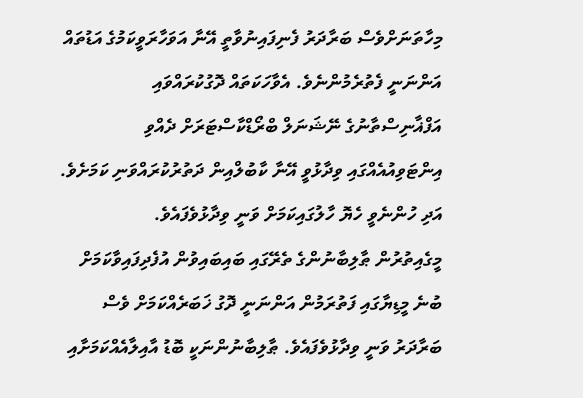މިހާތަނަށްވެސް ބަރާދަރު ފެނިފައިނުވާތީ އޭނާ އަވަހާރަވީކަމުގެ އަޑުތައް އަންނަނީ ފެތުރެމުންނެވެ. އެވާހަކަތައް ދޮގުކުރައްވައި އަފްޣާނިސްތާނުގެ ނޭޝަނަލް ބްރޯޑްކާސްޓަރަށް ދެއްވި އިންޓަވިއުއެއްގައި ވިދާޅުވީ އޭނާ ކާބުލްއިން ދަތުރުކުރައްވަނި ކަމަށެވެ. އަދި ހުންނެވީ ހެޔޮ ހާލުގައިކަމަށް ވަނީ ވިދާޅުވެފައެވެ.
މީގެއިތުރުން ޠާލިބާނުންގެ ތެރޭގައި ބައިބައިވުން އުފެދިފައިވާކަމަށް ބުނެ މީޑިޔާގައި ފަތުރަމުން އަންނަނީ ދޮގު ޚަބަރެއްކަމަށް ވެސް ބަރާދަރު ވަނީ ވިދާޅުވެފައެވެ. ޠާލިބާނުންނަކީ ބޮޑު އާއިލާއެއްކަމަށާއި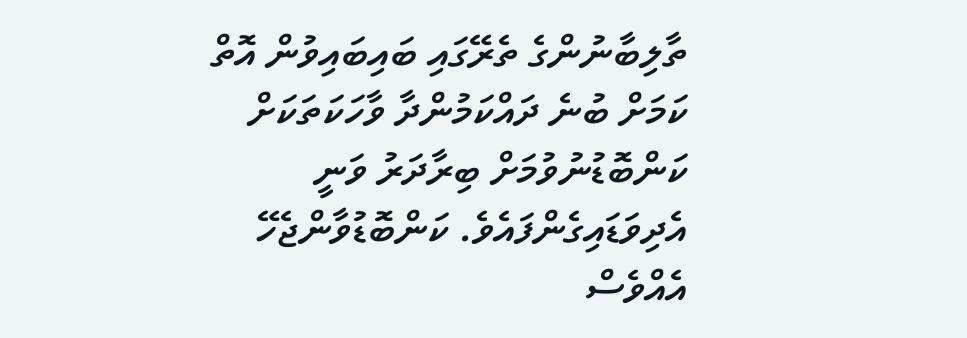ތާލިބާނުންގެ ތެރޭގައި ބައިބައިވުން އޮތް ކަމަށް ބުނެ ދައްކަމުންދާ ވާހަކަތަކަށް ކަންބޮޑުނުވުމަށް ބިރާދަރު ވަނީ އެދިވަޑައިގެންފައެވެ. ކަންބޮޑުވާންޖެހޭ އެއްވެސް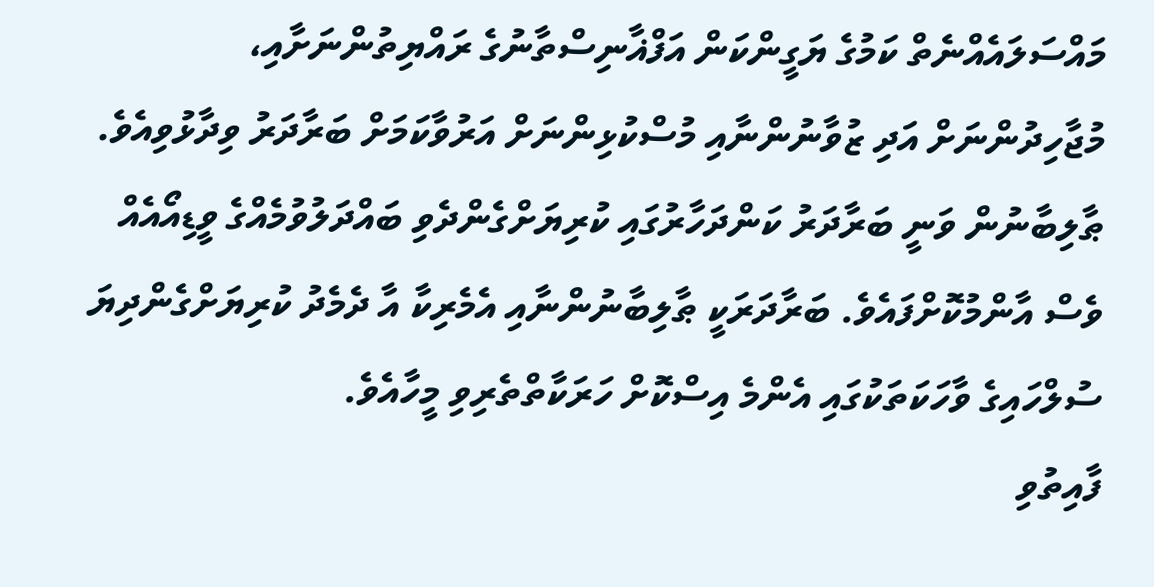މައްސަލައެއްނެތް ކަމުގެ ޔަގީންކަން އަފްޣާނިސްތާނުގެ ރައްޔިތުންނަށާއި، މުޖާހިދުންނަށް އަދި ޒުވާނުންނާއި މުސްކުޅިންނަށް އަރުވާކަމަށް ބަރާދަރު ވިދާޅުވިއެވެ.
ޠާލިބާނުން ވަނީ ބަރާދަރު ކަންދަހާރުގައި ކުރިޔަށްގެންދެވި ބައްދަލުވުމެއްގެ ވީޑިއޯއެއް ވެސް އާންމުކޮށްފައެވެ. ބަރާދަރަކީ ޠާލިބާނުންނާއި އެމެރިކާ އާ ދެމެދު ކުރިޔަށްގެންދިޔަ ސުލްހައިގެ ވާހަކަތަކުގައި އެންމެ އިސްކޮށް ހަރަކާތްތެރިވި މީހާއެވެ.
ފާއިތުވި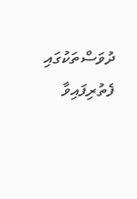ދުވަސްތަކުގައި ފެތުރިފައިވާ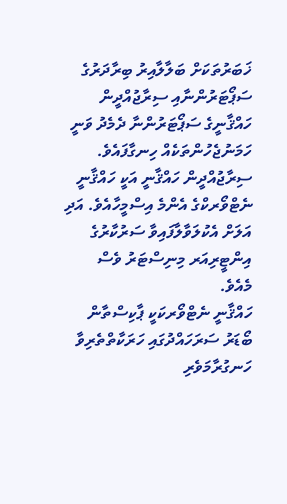ޚަބަރުތަކަށް ބަލާލާއިރު ބިރާދަރުގެ ސަޕޯޓަރުންނާއި ސިރާޖުއްދީން ހައްޤާނީގެ ސަޕޯޓަރުންނާ ދެމެދު ވަނީ ހަމަނުޖެހުންތަކެއް ހިނގާފައެވެ. ސިރާޖުއްދީން ހައްޤާނީ އަކީ ހައްޤާނީ ނެޓްވޯރކްގެ އެންމެ އިސްމީހާއެވެ. އަދި އަލަށް އެކުލަވާލާފައިވާ ސަރުކާރުގެ އިންޓީރިއަރ މިނިސްޓަރު ވެސް މެއެވެ.
ހައްޤާނީ ނެޓްވޯރކަކީ ޕާކިސްތާން ބޯޑަރު ސަރަހައްދުގައި ހަރަކާތްތެރިވާ ހަނގުރާމަވެރި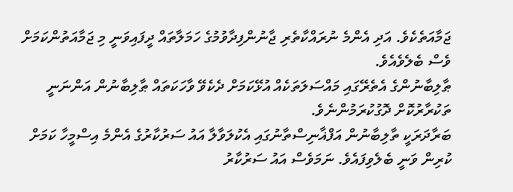ޖަމާއަތެކެވެ. އަދި އެންމެ ނުރައްކާތެރި ޖާނުންފިދާވުމުގެ ހަމަލާތައް ދީފައިވަނީ މި ޖަމާއަތުންކަމަށް ވެސް ބެލެވެއެވެ.
ޠާލިބާނުންގެ އެތެރޭގައި މައްސަލަތަކެއް އުޅޭކަމަށް ދެކެވޭ ވާހަކަތައް ޠާލިބާނުން އަންނަނީ ތަކުރާރުކޮށް ދޮގުކުރަމުންނެވެ.
ބަރާދަރަކީ ތާލިބާނުން އަފްޣާނިސްތާނުގައި އެކުލަވާލާ އައު ސަރުކާރުގެ އެންމެ އިސްމީހާ ކަމަށް ކުރިން ވަނީ ބެލެވިފައެވެ. ނަމަވެސް އައު ސަރުކާރު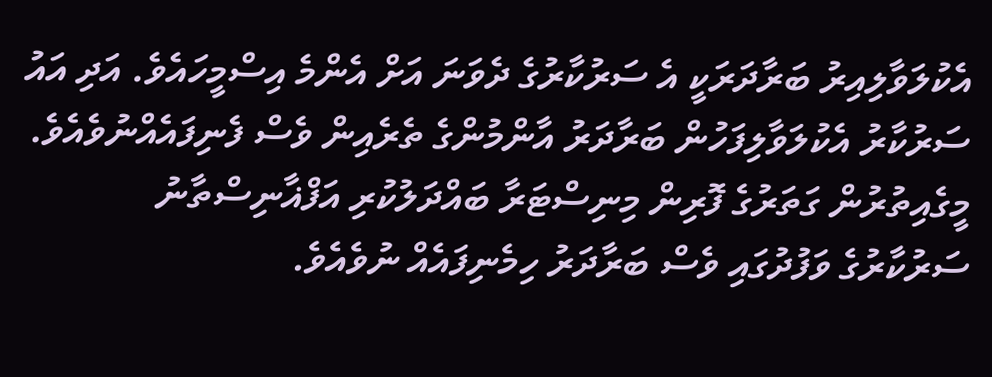އެކުލަވާލިއިރު ބަރާދަރަކީ އެ ސަރުކާރުގެ ދެވަނަ އަށް އެންމެ އިސްމީހައެވެ. އަދި އައު ސަރުކާރު އެކުލަވާލިފަހުން ބަރާދަރު އާންމުންގެ ތެރެއިން ވެސް ފެނިފައެއްނުވެއެވެ. މީގެއިތުރުން ގަތަރުގެ ފޮރިން މިނިސްޓަރާ ބައްދަލުކުރި އަފްޣާނިސްތާނު ސަރުކާރުގެ ވަފުދުގައި ވެސް ބަރާދަރު ހިމެނިފައެއް ނުވެއެވެ.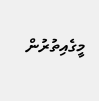މީގެއިތުރުން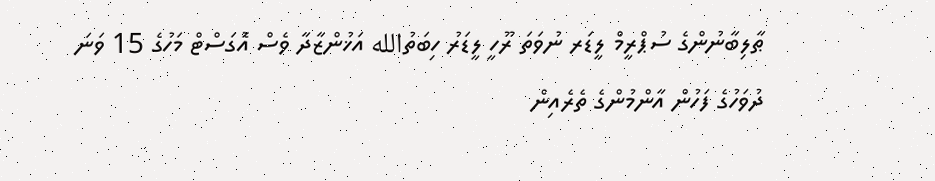ޠާލިބާނުންގެ ސުޕްރީމް ލީޑަރ ނުވަތަ ރޫހީ ލީޑަރު ހިބަތުالله އަޚުންޒާދާ ވެސް އޮގަސްޓް މަހުގެ 15 ވަނަ ދުވަހުގެ ފަހުން އާންމުންގެ ތެރެއިން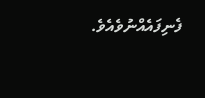ފެނިފައެއްނުވެއެވެ.